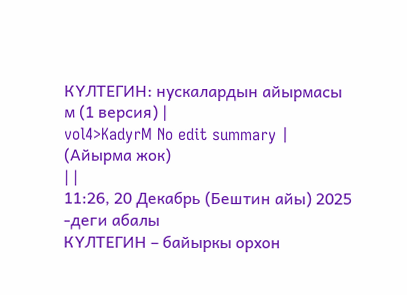КҮЛТЕГИН: нускалардын айырмасы
м (1 версия) |
vol4>KadyrM No edit summary |
(Айырма жок)
| |
11:26, 20 Декабрь (Бештин айы) 2025 -деги абалы
КҮЛТЕГИН – байыркы орхон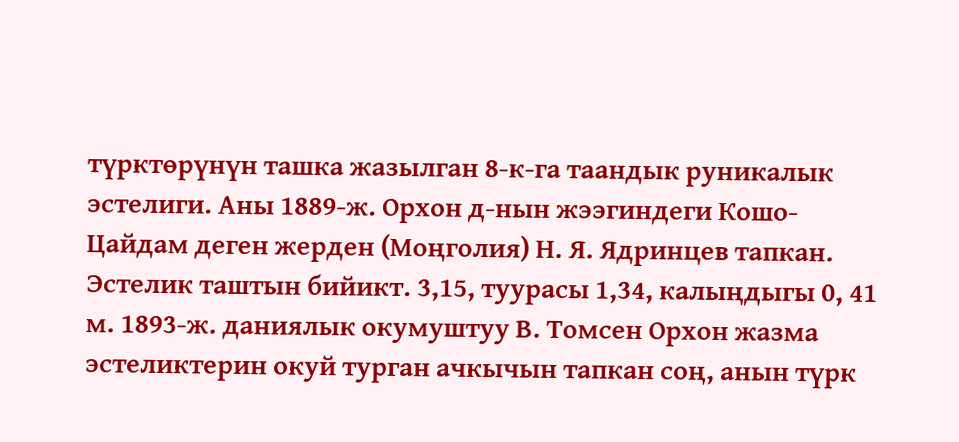түрктөрүнүн ташка жазылган 8-к-га таандык руникалык эстелиги. Аны 1889-ж. Орхон д-нын жээгиндеги Кошо-Цайдам деген жерден (Моңголия) Н. Я. Ядринцев тапкан. Эстелик таштын бийикт. 3,15, туурасы 1,34, калыңдыгы 0, 41 м. 1893-ж. даниялык окумуштуу В. Томсен Орхон жазма эстеликтерин окуй турган ачкычын тапкан соң, анын түрк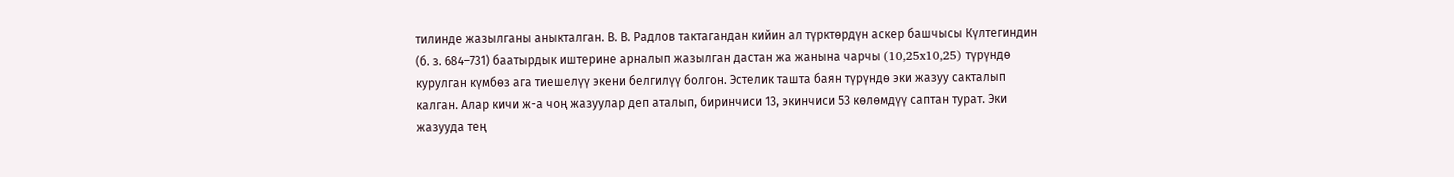тилинде жазылганы аныкталган. В. В. Радлов тактагандан кийин ал түрктөрдүн аскер башчысы Күлтегиндин (б. з. 684–731) баатырдык иштерине арналып жазылган дастан жа жанына чарчы (10,25x10,25) түрүндө курулган күмбөз ага тиешелүү экени белгилүү болгон. Эстелик ташта баян түрүндө эки жазуу сакталып калган. Алар кичи ж-а чоң жазуулар деп аталып, биринчиси 13, экинчиси 53 көлөмдүү саптан турат. Эки жазууда тең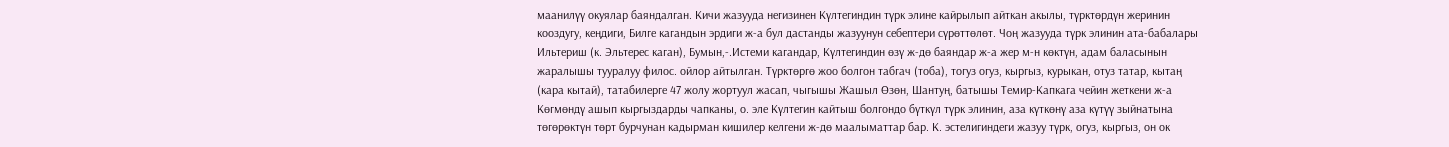маанилүү окуялар баяндалган. Кичи жазууда негизинен Күлтегиндин түрк элине кайрылып айткан акылы, түрктөрдүн жеринин кооздугу, кеңдиги, Билге кагандын эрдиги ж-а бул дастанды жазуунун себептери сүрөттөлөт. Чоң жазууда түрк элинин ата-бабалары Ильтериш (к. Эльтерес каган), Бумын,-.Истеми кагандар, Күлтегиндин өзү ж-дө баяндар ж-а жер м-н көктүн, адам баласынын жаралышы тууралуу филос. ойлор айтылган. Түрктөргө жоо болгон табгач (тоба), тогуз огуз, кыргыз, курыкан, отуз татар, кытаң (кара кытай), татабилерге 47 жолу жортуул жасап, чыгышы Жашыл Өзөн, Шантуң, батышы Темир-Капкага чейин жеткени ж-а Көгмөндү ашып кыргыздарды чапканы, о. эле Күлтегин кайтыш болгондо бүткүл түрк элинин, аза күткөнү аза күтүү зыйнатына төгөрөктүн төрт бурчунан кадырман кишилер келгени ж-дө маалыматтар бар. К. эстелигиндеги жазуу түрк, огуз, кыргыз, он ок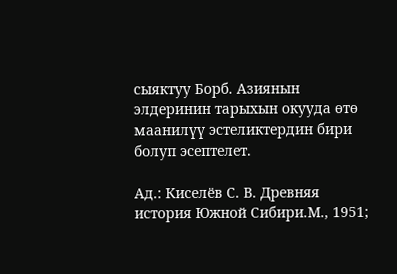сыяктуу Борб. Азиянын элдеринин тарыхын окууда өтө маанилүү эстеликтердин бири болуп эсептелет.

Ад.: Киселёв С. В. Древняя история Южной Сибири.М., 1951;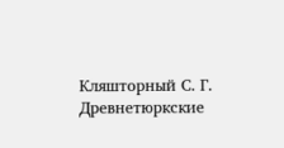Кляшторный С. Г. Древнетюркские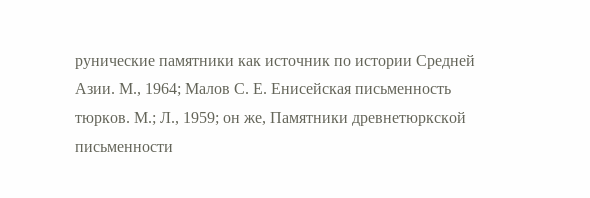рунические памятники как источник по истории Средней Азии. М., 1964; Малов С. Е. Енисейская письменность тюрков. М.; Л., 1959; он же, Памятники древнетюркской письменности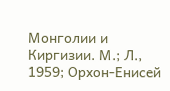Монголии и Киргизии. М.; Л., 1959; Орхон-Енисей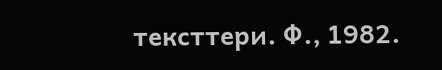тексттери. Ф., 1982.